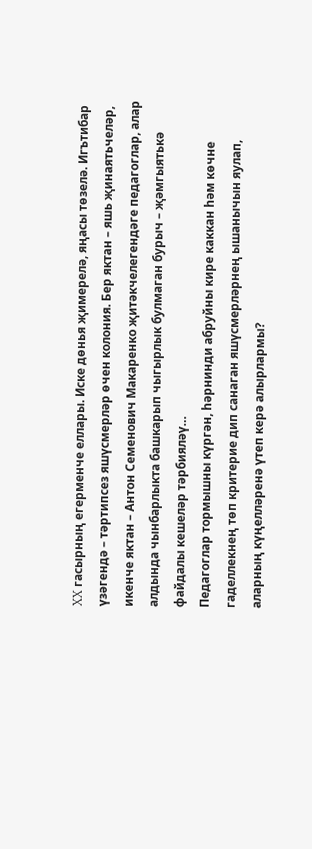XX гасырның егерменче еллары. Иске дөнья җимерелә, яңасы төзелә. Игътибар үзәгендә – тәртипсез яшүсмерләр өчен колония. Бер яктан – яшь җинаятьчеләр, икенче яктан – Антон Семенович Макаренко җитәкчелегендәге педагоглар, алар алдында чынбарлыкта башкарып чыгырлык булмаган бурыч – җәмгыятькә файдалы кешеләр тәрбияләү…
Педагоглар тормышны күргән, һәрнинди абруйны кире каккан һәм көчне гаделлекнең төп критерие дип санаган яшүсмерләрнең ышанычын яулап, аларның күңелләренә үтеп керә алырлармы?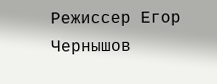Режиссер Егор Чернышов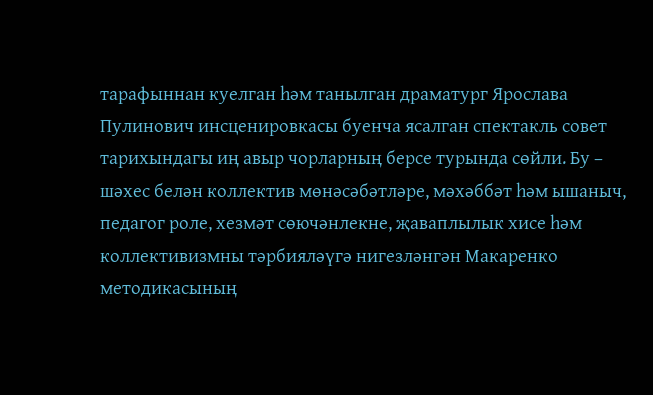тарафыннан куелган һәм танылган драматург Ярослава Пулинович инсценировкасы буенча ясалган спектакль совет тарихындагы иң авыр чорларның берсе турында сөйли. Бу – шәхес белән коллектив мөнәсәбәтләре, мәхәббәт һәм ышаныч, педагог роле, хезмәт сөючәнлекне, җаваплылык хисе һәм коллективизмны тәрбияләүгә нигезләнгән Макаренко методикасының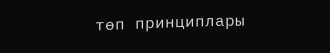төп принциплары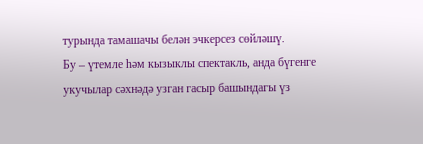турында тамашачы белән эчкерсез сөйләшү.
Бу – үтемле һәм кызыклы спектакль, анда бүгенге укучылар сәхнәдә узган гасыр башындагы үз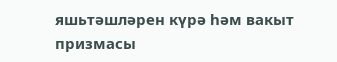яшьтәшләрен күрә һәм вакыт призмасы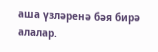аша үзләренә бәя бирә алалар.